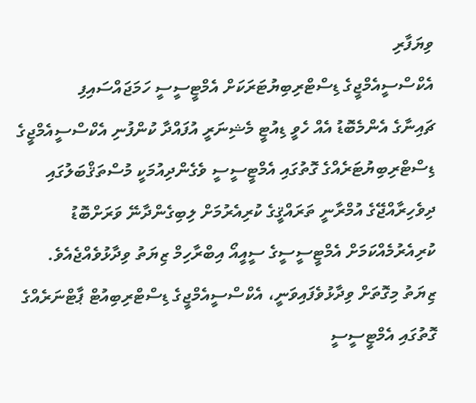ވިޔަފާރި
އެކްސްސީއެމްޖީގެ ޑިސްޓްރިބިޔުޓަރަކަށް އެމްޓީސީސީ ހަމަޖައްސައިފި
ޗައިނާގެ އެންމެބޮޑު އެއް ހެވީ ޑިއުޓީ މެޝިނަރީ އުފައްދާ ކުންފުނި އެކްސްސީއެމްޖީގެ ޑިސްޓްރިބިޔުޓަރެއްގެ ގޮތުގައި އެމްޓީސީސީ ވެގެންދިއުމަކީ މުސްތަޤްބަލުގައި ދިވެހިރާއްޖޭގެ އުމްރާނީ ތަރައްޤީގެ ކުރިއެރުމަށް ލިބިގެންދާނޭ ވަރަށްބޮޑު ކުރިއެރުމެއްކަމަށް އެމްޓީސީސީގެ ސީއީއޯ އިބްރާހިމް ޒިޔަތު ވިދާޅުވެއްޖެއެވެ.
ޒިޔަތު މިގޮތަށް ވިދާޅުވެފައިވަނީ، އެކްސްސީއެމްޖީގެ ޑިސްޓްރިބިއުޓް ޕާޓްނަރެއްގެ ގޮތުގައި އެމްޓީސީސީ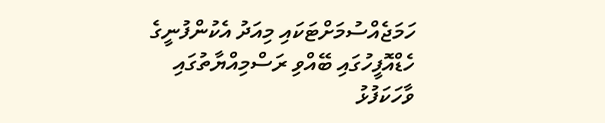ހަމަޖެއްސުމަށްޓަކައި މިއަދު އެކުންފުނީގެ ހެޑްއޮފީހުގައި ބޭއްވި ރަސްމިއްޔާތުގައި ވާހަކަފުޅު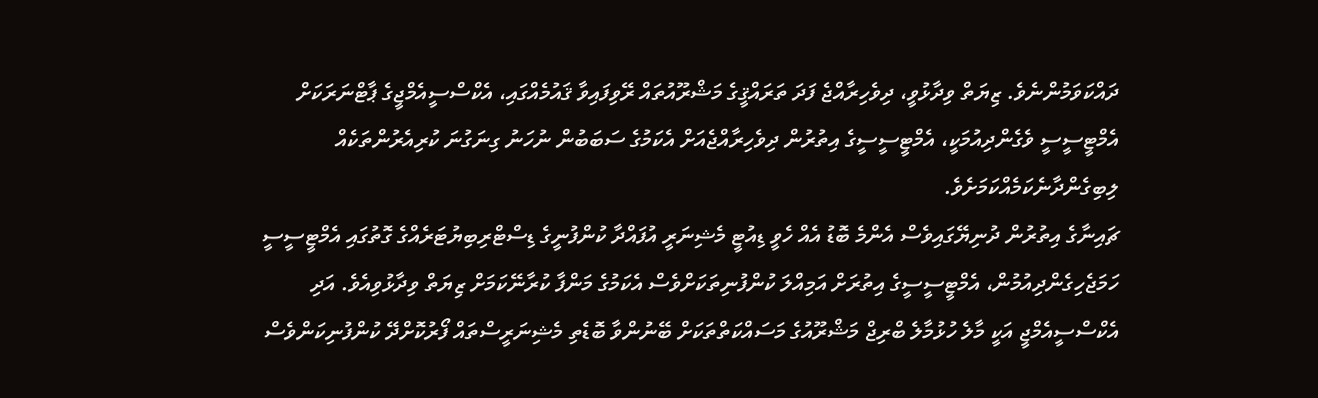ދައްކަވަމުންނެވެ. ޒިޔަތް ވިދާޅުވީ، ދިވެހިރާއްޖެ ފަދަ ތަރައްޤީގެ މަޝްރޫއުތައް ރޭވިފައިވާ ޤައުމެއްގައި، އެކްސްސީއެމްޖީގެ ޕާޓްނަރަކަށް އެމްޓީސީސީ ވެގެންދިއުމަކީ، އެމްޓީސީސީގެ އިތުރުން ދިވެހިރާއްޖެއަށް އެކަމުގެ ސަބަބުން ނުހަނު ގިނަގުނަ ކުރިއެރުންތަކެއް ލިބިގެންދާނެކަމެއްކަމަށެވެ.
ޗައިނާގެ އިތުރުން ދުނިޔޭގައިވެސް އެންމެ ބޮޑު އެއް ހެވީ ޑިއުޓީ މެޝިނަރީ އުފައްދާ ކުންފުނީގެ ޑިސްޓްރިބިޔުޓަރެއްގެ ގޮތުގައި އެމްޓީސީސީ ހަމަޖެހިގެންދިއުމުން، އެމްޓީސީސީގެ އިތުރަށް އަމިއްލަ ކުންފުނިތަކަށްވެސް އެކަމުގެ މަންފާ ކުރާނޭކަމަށް ޒިޔަތް ވިދާޅުވިއެވެ. އަދި އެކްސްސީއެމްޖީ އަކީ މާލެ ހުޅުމާލެ ބްރިޖް މަޝްރޫއުގެ މަސައްކަތްތަކަށް ބޭނުންވާ ބޮޑެތި މެޝިނަރީސްތައް ފޯރުކޮށްދޭ ކުންފުނިކަންވެސް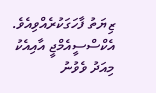ޒިޔަތު ފާހަގަކުރެއްވިއެވެ.
އެކްސްސީއެމްޖީ އާއިއެކު މިއަދު ވެވުނު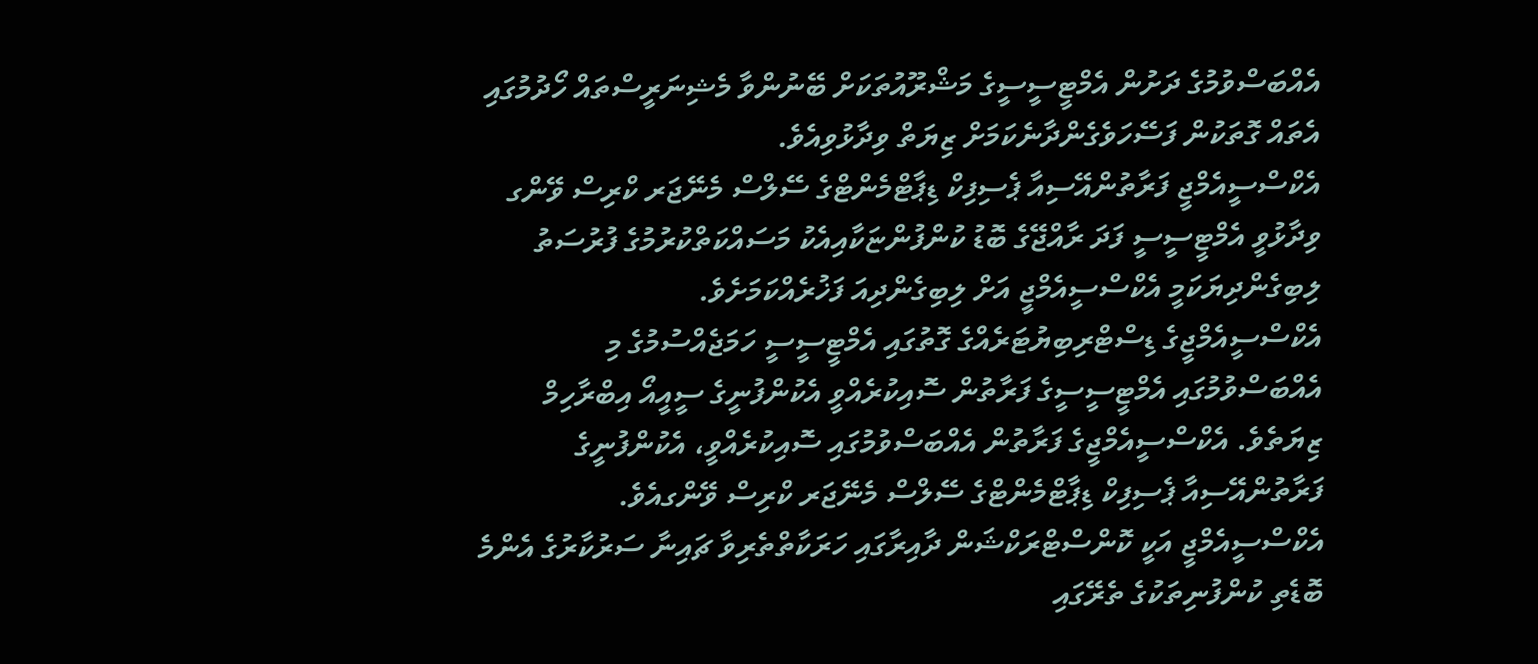އެއްބަސްވުމުގެ ދަށުން އެމްޓީސީސީގެ މަޝްރޫއުތަކަށް ބޭނުންވާ މެޝިނަރީސްތައް ހޯދުމުގައި އެތައް ގޮތަކުން ފަސޭހަވެގެންދާނެކަމަށް ޒިޔަތް ވިދާޅުވިއެވެ.
އެކްސްސީއެމްޖީ ފަރާތުންއޭސިއާ ޕެސިފިކް ޑިޕާޓްމެންޓްގެ ސޭލްސް މެނޭޖަރ ކްރިސް ވޭންގ ވިދާޅުވީ އެމްޓީސީސީ ފަދަ ރާއްޖޭގެ ބޮޑު ކުންފުންޏަކާއިއެކު މަސައްކަތްކުރުމުގެ ފުރުސަތު ލިބިގެންދިޔަކަމީ އެކްސްސީއެމްޖީ އަށް ލިބިގެންދިއަ ފަޚުރެއްކަމަށެވެ.
އެކްސްސީއެމްޖީގެ ޑިސްޓްރިބިޔުޓަރެއްގެ ގޮތުގައި އެމްޓީސީސީ ހަމަޖެއްސުމުގެ މި އެއްބަސްވުމުގައި އެމްޓީސީސީގެ ފަރާތުން ސޮއިކުރެއްވީ އެކުންފުނީގެ ސީއީއޯ އިބްރާހިމް ޒިޔަތެވެ. އެކްސްސީއެމްޖީގެ ފަރާތުން އެއްބަސްވުމުގައި ސޮއިކުރެއްވީ، އެކުންފުނީގެ ފަރާތުންއޭސިއާ ޕެސިފިކް ޑިޕާޓްމެންޓްގެ ސޭލްސް މެނޭޖަރ ކްރިސް ވޭންގއެވެ.
އެކްސްސީއެމްޖީ އަކީ ކޮންސްޓްރަކްޝަން ދާއިރާގައި ހަރަކާތްތެރިވާ ޗައިނާ ސަރުކާރުގެ އެންމެ ބޮޑެތި ކުންފުނިތަކުގެ ތެރޭގައި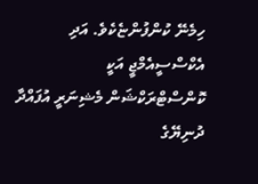ހިމެނޭ ކުންފުންޏެކެވެ. އަދި އެކްސްސީއެމްޖީ އަކީ ކޮންސްޓްރަކްޝަން މެޝިނަރީ އުފައްދާ ދުނިޔޭގެ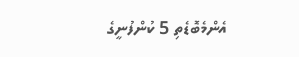އެންމެބޮޑެތި 5 ކުންފުނީގެ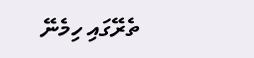ތެރޭގައި ހިމެނޭ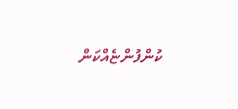ކުންފުންޏެއްކަން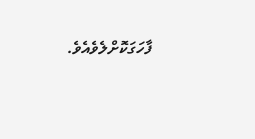ފާހަގަކޮށްލެވެއެވެ.